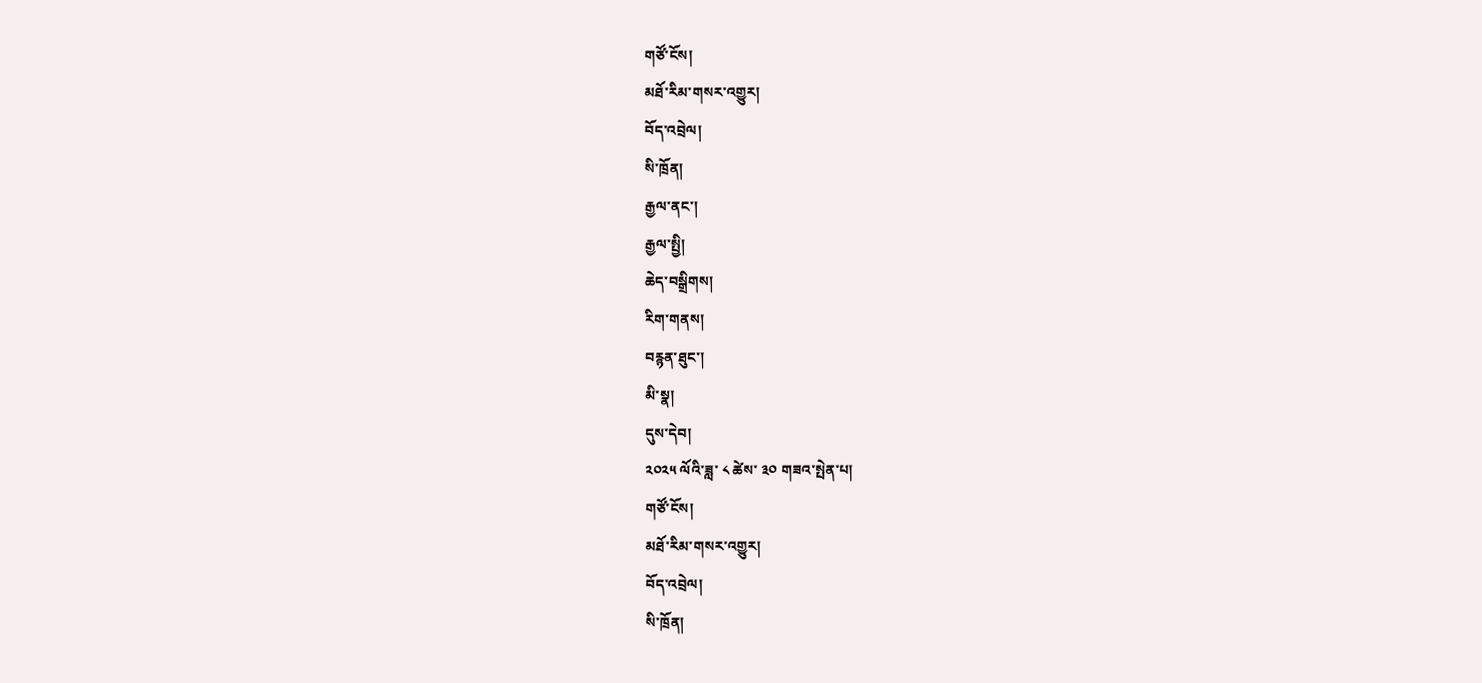གཙོ་ངོས།
མཐོ་རིམ་གསར་འགྱུར།
བོད་འབྲེལ།
སི་ཁྲོན།
རྒྱལ་ནང་།
རྒྱལ་སྤྱི།
ཆེད་བསྒྲིགས།
རིག་གནས།
བརྙན་ཐུང་།
མི་སྣ།
དུས་དེབ།
༢༠༢༥ ལོའི་ཟླ་ ༨ ཚེས་ ༣༠ གཟའ་སྤེན་པ།
གཙོ་ངོས།
མཐོ་རིམ་གསར་འགྱུར།
བོད་འབྲེལ།
སི་ཁྲོན།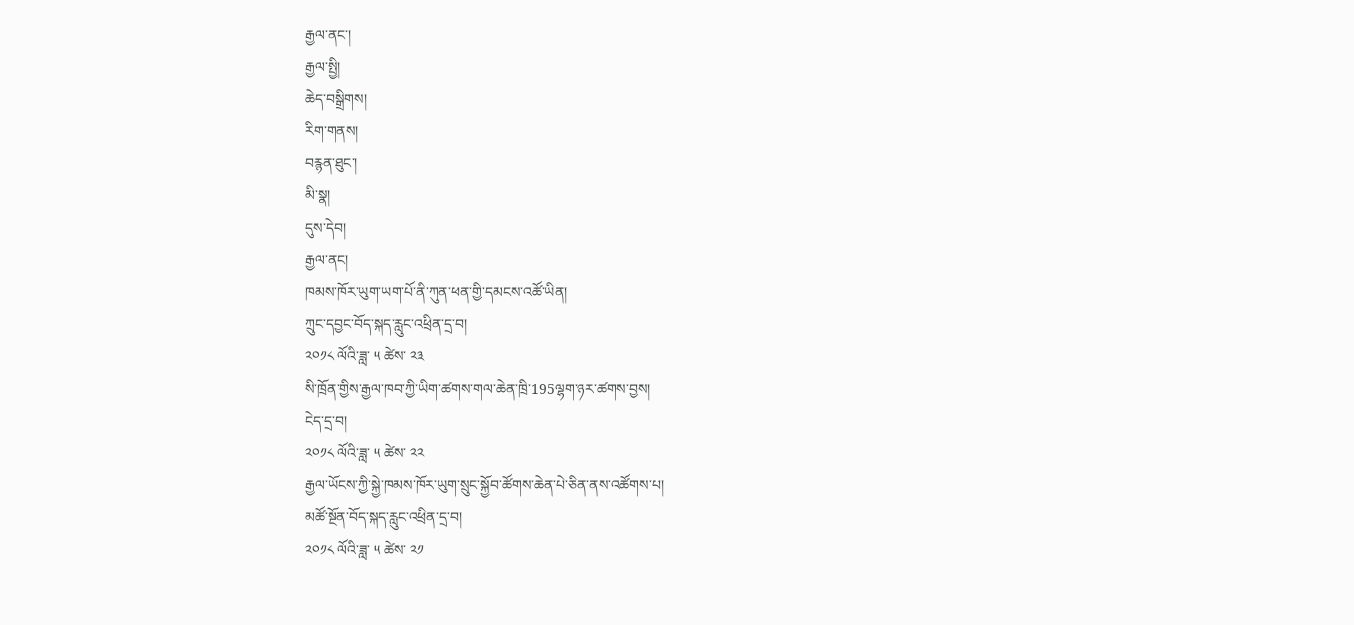རྒྱལ་ནང་།
རྒྱལ་སྤྱི།
ཆེད་བསྒྲིགས།
རིག་གནས།
བརྙན་ཐུང་།
མི་སྣ།
དུས་དེབ།
རྒྱལ་ནང།
ཁམས་ཁོར་ཡུག་ཡག་པོ་ནི་ཀུན་ཕན་གྱི་དམངས་འཚོ་ཡིན།
ཀྲུང་དབྱང་བོད་སྐད་རླུང་འཕྲིན་དྲ་བ།
༢༠༡༨ ལོའི་ཟླ་ ༥ ཚེས་ ༢༣
སི་ཁྲོན་གྱིས་རྒྱལ་ཁབ་ཀྱི་ཡིག་ཚགས་གལ་ཆེན་ཁྲི་195ལྷག་ཉར་ཚགས་བྱས།
ངེད་དྲ་བ།
༢༠༡༨ ལོའི་ཟླ་ ༥ ཚེས་ ༢༢
རྒྱལ་ཡོངས་ཀྱི་སྐྱེ་ཁམས་ཁོར་ཡུག་སྲུང་སྐྱོབ་ཚོགས་ཆེན་པེ་ཅིན་ནས་འཚོགས་པ།
མཚོ་སྔོན་བོད་སྐད་རླུང་འཕྲིན་དྲ་བ།
༢༠༡༨ ལོའི་ཟླ་ ༥ ཚེས་ ༢༡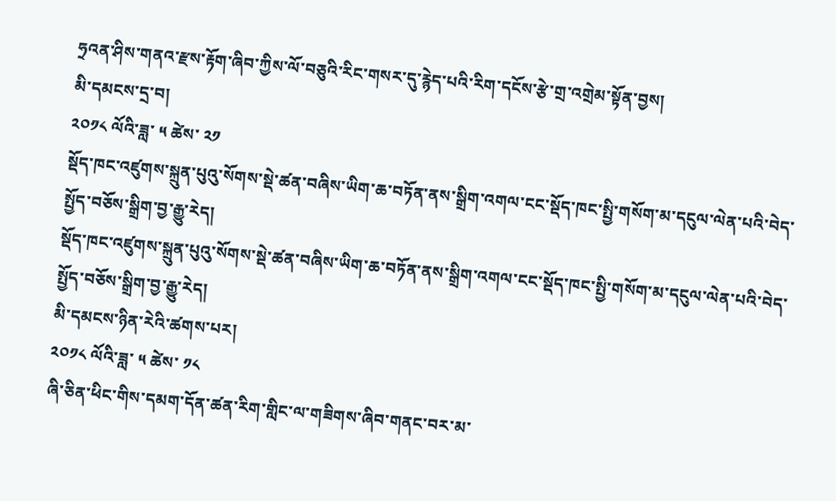ཧྲའན་ཤིས་གནའ་རྫས་རྟོག་ཞིབ་ཀྱིས་ལོ་བཅུའི་རིང་གསར་དུ་རྙེད་པའི་རིག་དངོས་རྩེ་གྲ་འགྲེམ་སྟོན་བྱས།
མི་དམངས་དྲ་བ།
༢༠༡༨ ལོའི་ཟླ་ ༥ ཚེས་ ༢༡
སྡོད་ཁང་འཛུགས་སྐྲུན་པུའུ་སོགས་སྡེ་ཚན་བཞིས་ཡིག་ཆ་བཏོན་ནས་སྒྲིག་འགལ་ངང་སྡོད་ཁང་སྤྱི་གསོག་མ་དངུལ་ལེན་པའི་བེད་སྤྱོད་བཅོས་སྒྲིག་བྱ་རྒྱུ་རེད།
སྡོད་ཁང་འཛུགས་སྐྲུན་པུའུ་སོགས་སྡེ་ཚན་བཞིས་ཡིག་ཆ་བཏོན་ནས་སྒྲིག་འགལ་ངང་སྡོད་ཁང་སྤྱི་གསོག་མ་དངུལ་ལེན་པའི་བེད་སྤྱོད་བཅོས་སྒྲིག་བྱ་རྒྱུ་རེད།
མི་དམངས་ཉིན་རེའི་ཚགས་པར།
༢༠༡༨ ལོའི་ཟླ་ ༥ ཚེས་ ༡༨
ཞི་ཅིན་ཕིང་གིས་དམག་དོན་ཚན་རིག་གླིང་ལ་གཟིགས་ཞིབ་གནང་བར་མ་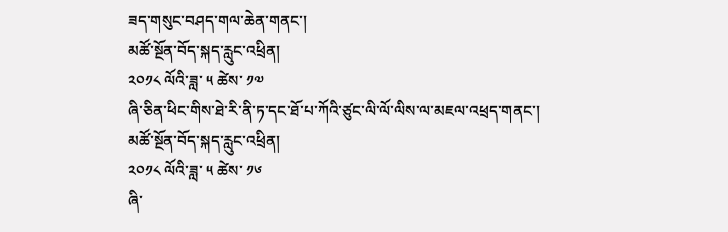ཟད་གསུང་བཤད་གལ་ཆེན་གནང་།
མཚོ་སྔོན་བོད་སྐད་རླུང་འཕྲིན།
༢༠༡༨ ལོའི་ཟླ་ ༥ ཚེས་ ༡༧
ཞི་ཅིན་ཕིང་གིས་ཐེ་རི་ནི་ཏ་དང་ཐོ་པ་ཀོའི་ཙུང་ལི་ལོ་ལིས་ལ་མཇལ་འཕྲད་གནང་།
མཚོ་སྔོན་བོད་སྐད་རླུང་འཕྲིན།
༢༠༡༨ ལོའི་ཟླ་ ༥ ཚེས་ ༡༦
ཞི་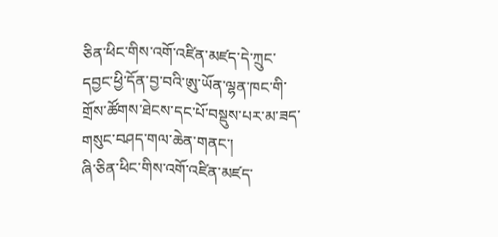ཅིན་ཕིང་གིས་འགོ་འཛིན་མཛད་དེ་ཀྲུང་དབྱང་ཕྱི་དོན་བྱ་བའི་ཨུ་ཡོན་ལྷན་ཁང་གི་གྲོས་ཚོགས་ཐེངས་དང་པོ་བསྡུས་པར་མ་ཟད་གསུང་བཤད་གལ་ཆེན་གནང་།
ཞི་ཅིན་ཕིང་གིས་འགོ་འཛིན་མཛད་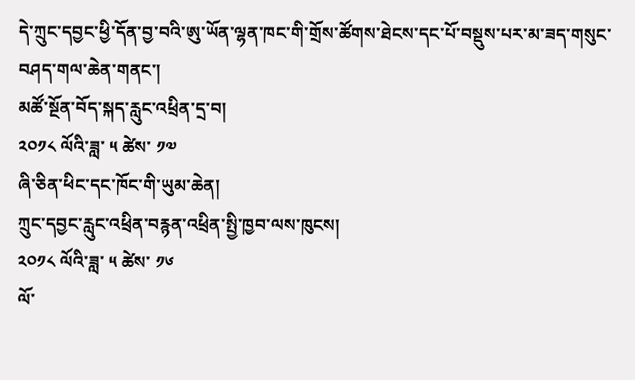དེ་ཀྲུང་དབྱང་ཕྱི་དོན་བྱ་བའི་ཨུ་ཡོན་ལྷན་ཁང་གི་གྲོས་ཚོགས་ཐེངས་དང་པོ་བསྡུས་པར་མ་ཟད་གསུང་བཤད་གལ་ཆེན་གནང་།
མཚོ་སྔོན་བོད་སྐད་རླུང་འཕྲིན་དྲ་བ།
༢༠༡༨ ལོའི་ཟླ་ ༥ ཚེས་ ༡༧
ཞི་ཅིན་ཕིང་དང་ཁོང་གི་ཡུམ་ཆེན།
ཀྲུང་དབྱང་རླུང་འཕྲིན་བརྙན་འཕྲིན་སྤྱི་ཁྱབ་ལས་ཁུངས།
༢༠༡༨ ལོའི་ཟླ་ ༥ ཚེས་ ༡༦
ལོ་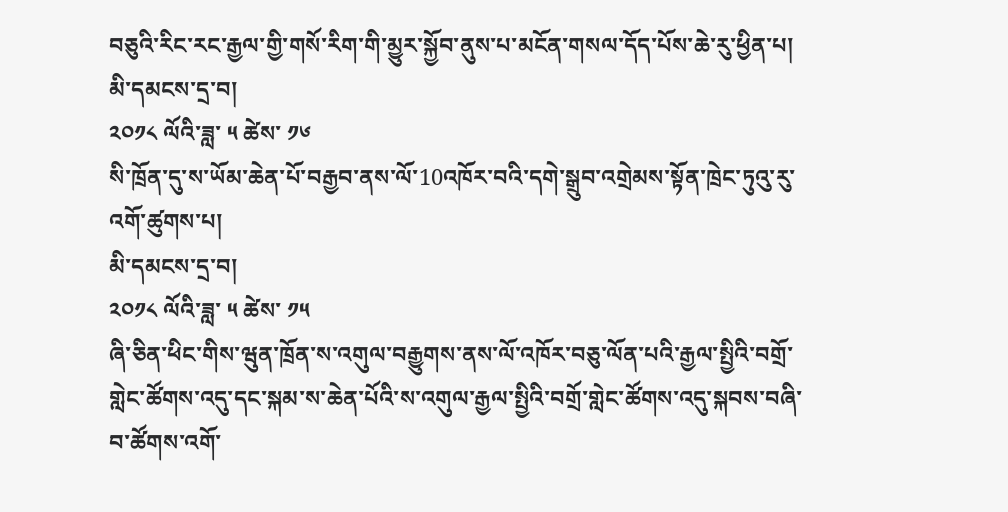བཅུའི་རིང་རང་རྒྱལ་གྱི་གསོ་རིག་གི་མྱུར་སྐྱོབ་ནུས་པ་མངོན་གསལ་དོད་པོས་ཆེ་རུ་ཕྱིན་པ།
མི་དམངས་དྲ་བ།
༢༠༡༨ ལོའི་ཟླ་ ༥ ཚེས་ ༡༦
སི་ཁྲོན་དུ་ས་ཡོམ་ཆེན་པོ་བརྒྱབ་ནས་ལོ་10འཁོར་བའི་དགེ་སྒྲུབ་འགྲེམས་སྟོན་ཁྲེང་ཏུའུ་རུ་འགོ་ཚུགས་པ།
མི་དམངས་དྲ་བ།
༢༠༡༨ ལོའི་ཟླ་ ༥ ཚེས་ ༡༥
ཞི་ཅིན་ཕིང་གིས་ཝུན་ཁྲོན་ས་འགུལ་བརྒྱུགས་ནས་ལོ་འཁོར་བཅུ་ལོན་པའི་རྒྱལ་སྤྱིའི་བགྲོ་གླེང་ཚོགས་འདུ་དང་སྐམ་ས་ཆེན་པོའི་ས་འགུལ་རྒྱལ་སྤྱིའི་བགྲོ་གླེང་ཚོགས་འདུ་སྐབས་བཞི་བ་ཚོགས་འགོ་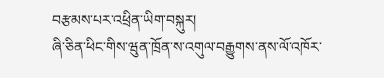བརྩམས་པར་འཕྲིན་ཡིག་བསྐུར།
ཞི་ཅིན་ཕིང་གིས་ཝུན་ཁྲོན་ས་འགུལ་བརྒྱུགས་ནས་ལོ་འཁོར་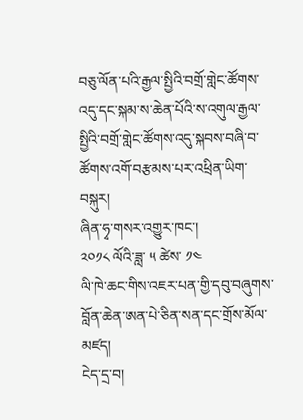བཅུ་ལོན་པའི་རྒྱལ་སྤྱིའི་བགྲོ་གླེང་ཚོགས་འདུ་དང་སྐམ་ས་ཆེན་པོའི་ས་འགུལ་རྒྱལ་སྤྱིའི་བགྲོ་གླེང་ཚོགས་འདུ་སྐབས་བཞི་བ་ཚོགས་འགོ་བརྩམས་པར་འཕྲིན་ཡིག་བསྐུར།
ཞིན་ཧྭ་གསར་འགྱུར་ཁང་།
༢༠༡༨ ལོའི་ཟླ་ ༥ ཚེས་ ༡༤
ལི་ཁེ་ཆང་གིས་འཇར་པན་གྱི་དབུ་བཞུགས་བློན་ཆེན་ཨན་པེ་ཅིན་སན་དང་གྲོས་མོལ་མཛད།
ངེད་དྲ་བ།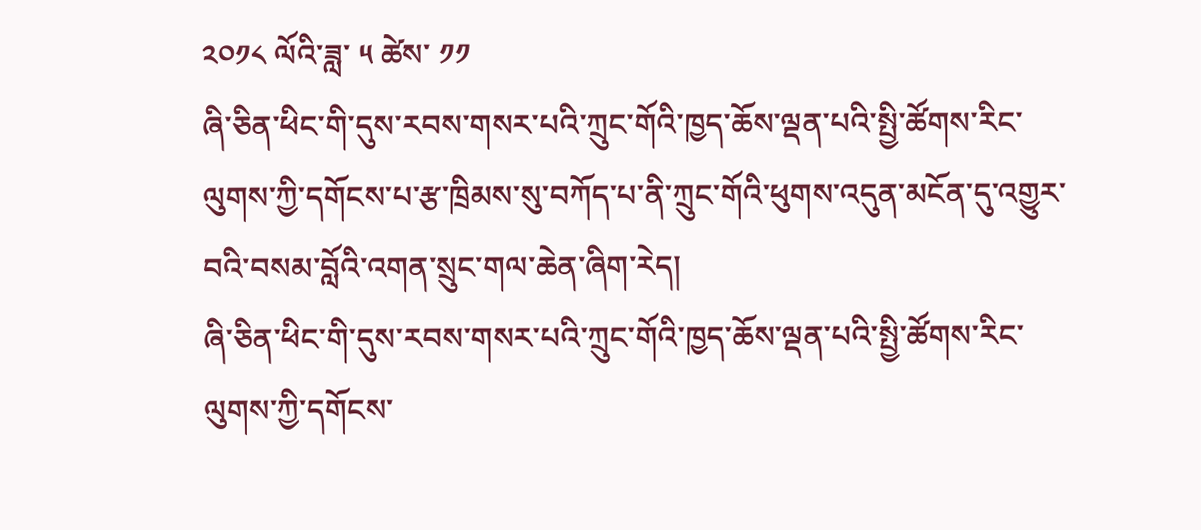༢༠༡༨ ལོའི་ཟླ་ ༥ ཚེས་ ༡༡
ཞི་ཅིན་ཕིང་གི་དུས་རབས་གསར་པའི་ཀྲུང་གོའི་ཁྱད་ཆོས་ལྡན་པའི་སྤྱི་ཚོགས་རིང་ལུགས་ཀྱི་དགོངས་པ་རྩ་ཁྲིམས་སུ་བཀོད་པ་ནི་ཀྲུང་གོའི་ཕུགས་འདུན་མངོན་དུ་འགྱུར་བའི་བསམ་བློའི་འགན་སྲུང་གལ་ཆེན་ཞིག་རེད།
ཞི་ཅིན་ཕིང་གི་དུས་རབས་གསར་པའི་ཀྲུང་གོའི་ཁྱད་ཆོས་ལྡན་པའི་སྤྱི་ཚོགས་རིང་ལུགས་ཀྱི་དགོངས་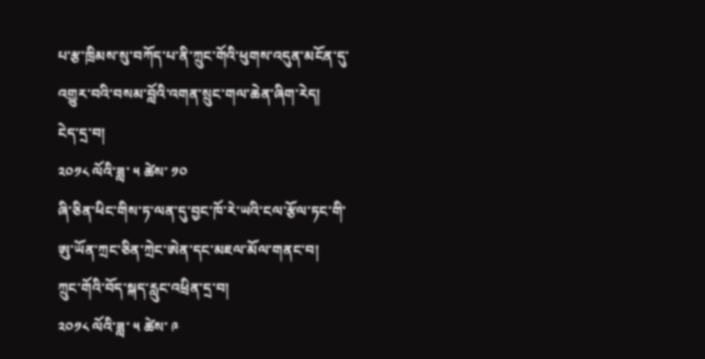པ་རྩ་ཁྲིམས་སུ་བཀོད་པ་ནི་ཀྲུང་གོའི་ཕུགས་འདུན་མངོན་དུ་འགྱུར་བའི་བསམ་བློའི་འགན་སྲུང་གལ་ཆེན་ཞིག་རེད།
ངེད་དྲ་བ།
༢༠༡༨ ལོའི་ཟླ་ ༥ ཚེས་ ༡༠
ཞི་ཅིན་ཕིང་གིས་ཏ་ལན་དུ་བྱང་ཁོ་རེ་ཡའི་ངལ་རྩོལ་ཏང་གི་ཨུ་ཡོན་ཀྲང་ཅིན་ཀྲེང་ཨེན་དང་མཇལ་མོལ་གནང་བ།
ཀྲུང་གོའི་བོད་སྐད་རླུང་འཕྲིན་དྲ་བ།
༢༠༡༨ ལོའི་ཟླ་ ༥ ཚེས་ ༩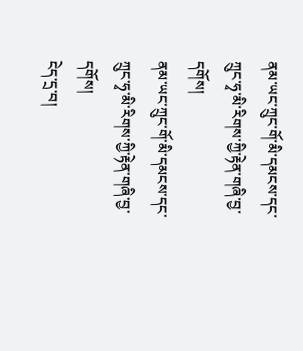ནམ་ཡང་ཀྲུང་གོ་མི་དམངས་དང་ཀྲུང་ཧྭ་མི་རིགས་ཀྱི་རྟེན་གཞི་བྱ་དགོས།
ནམ་ཡང་ཀྲུང་གོ་མི་དམངས་དང་ཀྲུང་ཧྭ་མི་རིགས་ཀྱི་རྟེན་གཞི་བྱ་དགོས།
ངེད་དྲ་བ།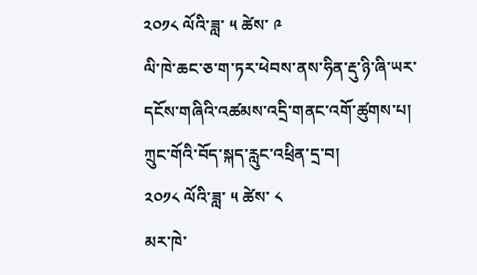༢༠༡༨ ལོའི་ཟླ་ ༥ ཚེས་ ༩
ལི་ཁེ་ཆང་ཅ་ག་ཏར་ཕེབས་ནས་ཧིན་རྡུ་ཉི་ཞི་ཡར་དངོས་གཞིའི་འཚམས་འདྲི་གནང་འགོ་ཚུགས་པ།
ཀྲུང་གོའི་བོད་སྐད་རླུང་འཕྲིན་དྲ་བ།
༢༠༡༨ ལོའི་ཟླ་ ༥ ཚེས་ ༨
མར་ཁེ་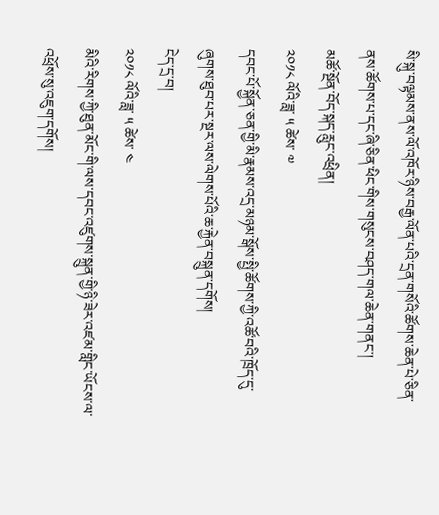སི་སྐུ་བལྟམས་ནས་ལོ་འཁོར་ཉིས་བརྒྱ་ལོན་པའི་དྲན་གསོའི་ཚོགས་ཆེན་པེ་ཅིན་ནས་ཚོགས་པ་དང་ཞི་ཅིན་ཕིང་གིས་གསུངས་བཤད་གལ་ཆེན་གནང་།
མཚོ་སྔོན་བོད་སྐད་རླུང་འཕྲིན།
༢༠༡༨ ལོའི་ཟླ་ ༥ ཚེས་ ༧
དབང་པོ་སྐྱོན་ཅན་གྱི་མི་རྣམས་འདྲ་མཉམ་སྒོས་སྤྱི་ཚོགས་ཀྱི་འཚོ་བའི་ཁྲོད་དུ་ཞུགས་ཐུབ་པར་སྔར་ལས་ལེགས་པོའི་ཆ་རྐྱེན་བསྐྲུན་དགོས།
ངེད་དྲ་བ།
༢༠༡༨ ལོའི་ཟླ་ ༥ ཚེས་ ༤
མིའི་རིགས་ཀྱི་ཐུན་མོང་གི་ལས་དབང་འཛུགས་སྐྲུན་གྱི་ཉི་ཟེར་འཛམ་གླིང་ཡོངས་ལ་འཕྲོས་སུ་འཇུག་དགོས།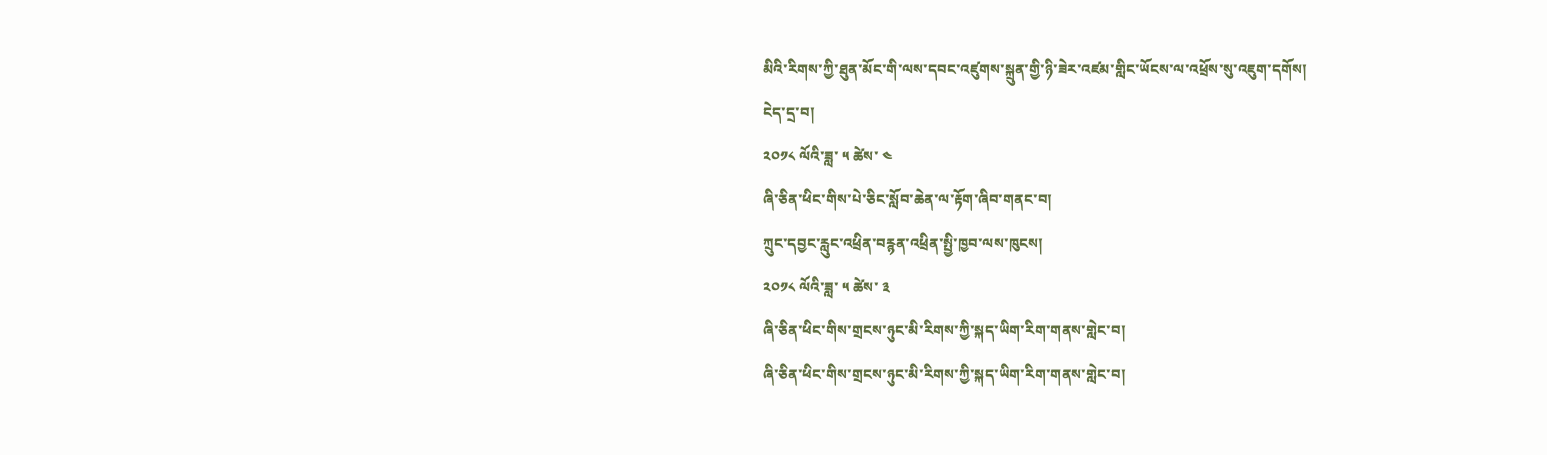མིའི་རིགས་ཀྱི་ཐུན་མོང་གི་ལས་དབང་འཛུགས་སྐྲུན་གྱི་ཉི་ཟེར་འཛམ་གླིང་ཡོངས་ལ་འཕྲོས་སུ་འཇུག་དགོས།
ངེད་དྲ་བ།
༢༠༡༨ ལོའི་ཟླ་ ༥ ཚེས་ ༤
ཞི་ཅིན་ཕིང་གིས་པེ་ཅིང་སློབ་ཆེན་ལ་རྟོག་ཞིབ་གནང་བ།
ཀྲུང་དབྱང་རླུང་འཕྲིན་བརྙན་འཕྲིན་སྤྱི་ཁྱབ་ལས་ཁུངས།
༢༠༡༨ ལོའི་ཟླ་ ༥ ཚེས་ ༣
ཞི་ཅིན་ཕིང་གིས་གྲངས་ཉུང་མི་རིགས་ཀྱི་སྐད་ཡིག་རིག་གནས་གླེང་བ།
ཞི་ཅིན་ཕིང་གིས་གྲངས་ཉུང་མི་རིགས་ཀྱི་སྐད་ཡིག་རིག་གནས་གླེང་བ།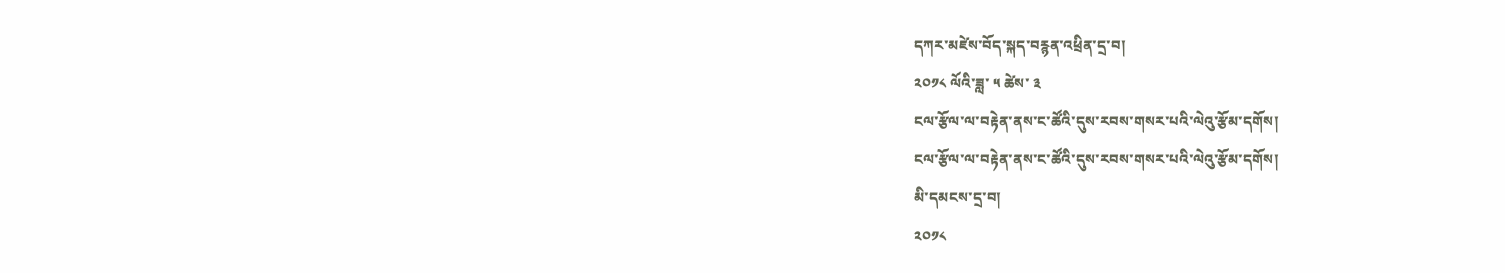དཀར་མཛེས་བོད་སྐད་བརྙན་འཕྲིན་དྲ་བ།
༢༠༡༨ ལོའི་ཟླ་ ༥ ཚེས་ ༣
ངལ་རྩོལ་ལ་བརྟེན་ནས་ང་ཚོའི་དུས་རབས་གསར་པའི་ལེའུ་རྩོམ་དགོས།
ངལ་རྩོལ་ལ་བརྟེན་ནས་ང་ཚོའི་དུས་རབས་གསར་པའི་ལེའུ་རྩོམ་དགོས།
མི་དམངས་དྲ་བ།
༢༠༡༨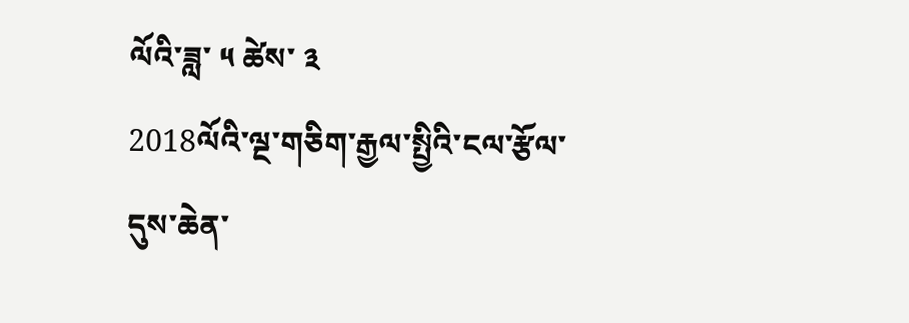ལོའི་ཟླ་ ༥ ཚེས་ ༣
2018ལོའི་ལྔ་གཅིག་རྒྱལ་སྤྱིའི་ངལ་རྩོལ་དུས་ཆེན་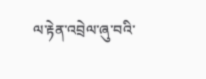ལ་རྟེན་འབྲེལ་ཞུ་བའི་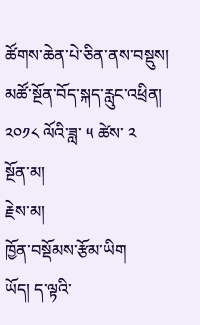ཚོགས་ཆེན་པེ་ཅིན་ནས་བསྡུས།
མཚོ་སྔོན་བོད་སྐད་རླུང་འཕྲིན།
༢༠༡༨ ལོའི་ཟླ་ ༥ ཚེས་ ༢
སྔོན་མ།
རྗེས་མ།
ཁྱོན་བསྡོམས་རྩོམ་ཡིག
ཡོད། ད་ལྟའི་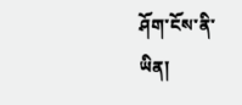ཤོག་ངོས་ནི་
ཡིན།